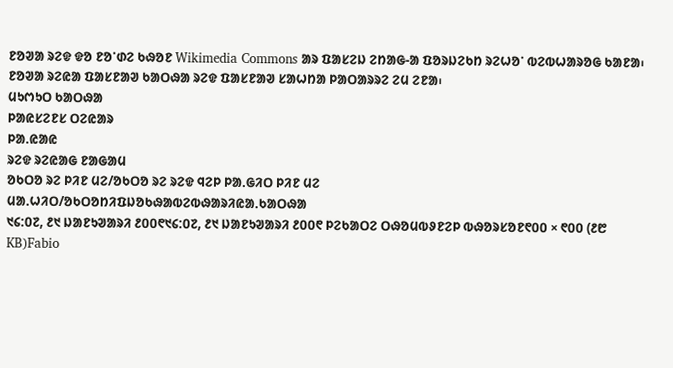ᱱᱚᱣᱟ ᱨᱮᱫ ᱫᱚ ᱱᱚᱸᱰᱮ ᱠᱷᱚᱱ Wikimedia Commons ᱟᱨ ᱯᱟᱥᱮᱡ ᱮᱴᱟᱜ-ᱟ ᱯᱚᱨᱡᱮᱠᱴ ᱨᱮᱦᱚᱸ ᱵᱮᱵᱦᱟᱨᱚᱜ ᱠᱟᱱᱟ᱾ ᱱᱚᱣᱟ ᱨᱮᱭᱟ ᱯᱟᱥᱱᱟᱣ ᱠᱟᱛᱷᱟ ᱨᱮᱫ ᱯᱟᱥᱱᱟᱣ ᱥᱟᱦᱴᱟ ᱞᱟᱛᱟᱨᱨᱮ ᱮᱢ ᱮᱱᱟ᱾
ᱢᱩᱬᱩᱛ ᱠᱟᱛᱷᱟ
ᱞᱟᱭᱥᱮᱱᱥ ᱛᱮᱭᱟᱨ
ᱞᱟ.ᱭᱟᱭ
ᱨᱮᱫ ᱨᱮᱭᱟᱜ ᱱᱟᱜᱟᱢ
ᱚᱠᱛᱚ ᱨᱮ ᱞᱤᱱ ᱢᱮ/ᱚᱠᱛᱚ ᱨᱮ ᱨᱮᱫ ᱧᱮᱞ ᱞᱟᱹᱜᱤᱛ ᱞᱤᱱ ᱢᱮ
ᱢᱟᱹᱦᱤᱛ/ᱚᱠᱛᱚᱴᱤᱯᱡᱚᱠᱷᱟᱵᱮᱵᱷᱟᱨᱤᱭᱟᱹᱠᱟᱛᱷᱟ
᱑᱔:᱐᱗, ᱒᱑ ᱡᱟᱱᱩᱣᱟᱨᱤ ᱒᱐᱐᱖᱑᱔:᱐᱗, ᱒᱑ ᱡᱟᱱᱩᱣᱟᱨᱤ ᱒᱐᱐᱖ ᱞᱮᱠᱟᱛᱮ ᱛᱷᱚᱢᱵᱽᱱᱮᱞ ᱵᱷᱚᱨᱥᱚᱱ᱖᱐᱐ × ᱖᱐᱐ (᱒᱘ KB)Fabio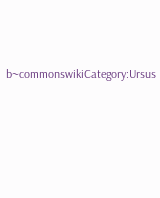b~commonswikiCategory:Ursus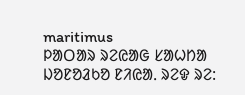maritimus
ᱞᱟᱛᱟᱨ ᱨᱮᱭᱟᱜ ᱥᱟᱦᱴᱟ ᱡᱚᱱᱚᱲᱠᱚ ᱱᱤᱭᱟᱹ ᱨᱮᱫ ᱨᱮ: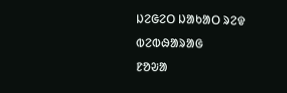ᱡᱮᱜᱮᱛ ᱡᱟᱠᱟᱛ ᱨᱮᱫ ᱵᱮᱵᱷᱟᱨᱟᱜ
ᱱᱚᱶᱟ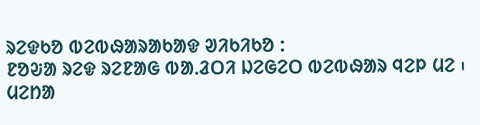ᱨᱮᱫᱠᱚ ᱵᱮᱵᱷᱟᱨᱟᱠᱟᱫ ᱣᱤᱠᱤᱠᱚ :
ᱱᱚᱶᱟ ᱨᱮᱫ ᱨᱮᱱᱟᱜ ᱵᱟᱹᱲᱛᱤ ᱡᱮᱜᱮᱛ ᱵᱮᱵᱷᱟᱨ ᱧᱮᱞ ᱢᱮ ᱾
ᱢᱮᱴᱟ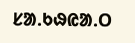ᱥᱟᱹᱠᱷᱭᱟᱹᱛ